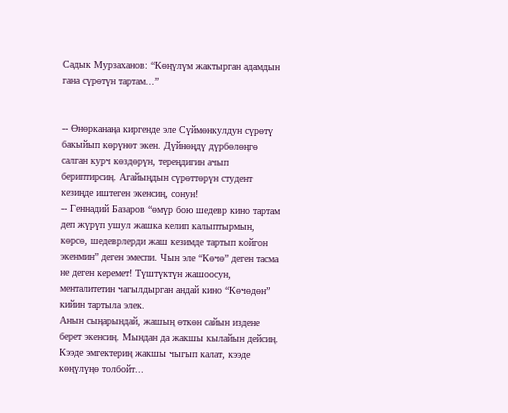Садык Мурзаханов: “Көңүлүм жактырган адамдын гана сүрөтүн тартам...”


-- Өнөрканаңа киргенде эле Сүймөнкулдун сүрөтү бакыйып көрүнөт экен. Дүйнөңдү дүрбөлөңгө салган курч көздөрүн, тереңдигин ачып бериптирсиң. Агайыңдын сүрөттөрүн студент кезиңде иштеген экенсиң, сонун!
-- Геннадий Базаров “өмүр бою шедевр кино тартам деп жүрүп ушул жашка келип калыптырмын, көрсө, шедеврлерди жаш кезимде тартып койгон экенмин” деген эмеспи. Чын эле “Көчө” деген тасма не деген керемет! Түштүктүн жашоосун, менталитетин чагылдырган андай кино “Көчөдөн” кийин тартыла элек.
Анын сыңарындай, жашың өткөн сайын издене берет экенсиң. Мындан да жакшы кылайын дейсиң. Кээде эмгектериң жакшы чыгып калат, кээде көңүлүңө толбойт...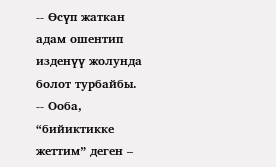-- Өсүп жаткан адам ошентип изденүү жолунда болот турбайбы.
-- Ооба, “бийиктикке жеттим” деген –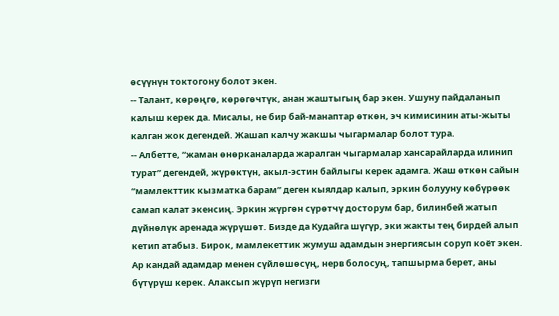өсүүнүн токтогону болот экен.
-- Талант, көрөңгө, көрөгөчтүк, анан жаштыгың бар экен. Ушуну пайдаланып калыш керек да. Мисалы, не бир бай-манаптар өткөн, эч кимисинин аты-жыты калган жок дегендей. Жашап калчу жакшы чыгармалар болот тура.
-- Албетте, “жаман өнөрканаларда жаралган чыгармалар хансарайларда илинип турат” дегендей, жүрөктүн, акыл-эстин байлыгы керек адамга. Жаш өткөн сайын “мамлекттик кызматка барам” деген кыялдар калып, эркин болууну көбүрөөк самап калат экенсиң. Эркин жүргөн сүрөтчү досторум бар, билинбей жатып дүйнөлүк аренада жүрүшөт. Бизде да Кудайга шүгүр, эки жакты тең бирдей алып кетип атабыз. Бирок, мамлекеттик жумуш адамдын энергиясын соруп коёт экен. Ар кандай адамдар менен сүйлөшөсүң, нерв болосуң, тапшырма берет, аны бүтүрүш керек. Алаксып жүрүп негизги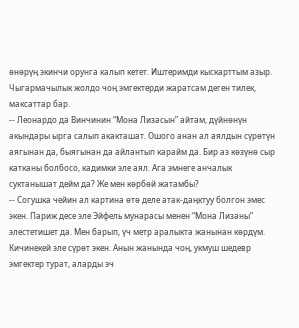өнөрүң экинчи орунга калып кетет. Иштеримди кыскарттым азыр. Чыгармачылык жолдо чоң эмгектерди жаратсам деген тилек, максаттар бар.
-- Леонардо да Винчинин “Мона Лизасын” айтам, дүйнөнүн акындары ырга салып акакташат. Ошого анан ал аялдын сүрөтүн аягынан да, быягынан да айлантып карайм да. Бир аз көзүнө сыр катканы болбосо, кадимки эле аял. Ага эмнеге анчалык суктанышат дейм да? Же мен көрбөй жатамбы?
-- Согушка чейин ал картина өтө деле атак-даңктуу болгон эмес экен. Париж десе эле Эйфель мунарасы менен “Мона Лизаны” элестетишет да. Мен барып, үч метр аралыкта жанынан көрдүм. Кичинекей эле сүрөт экен. Анын жанында чоң, укмуш шедевр эмгектер турат, аларды эч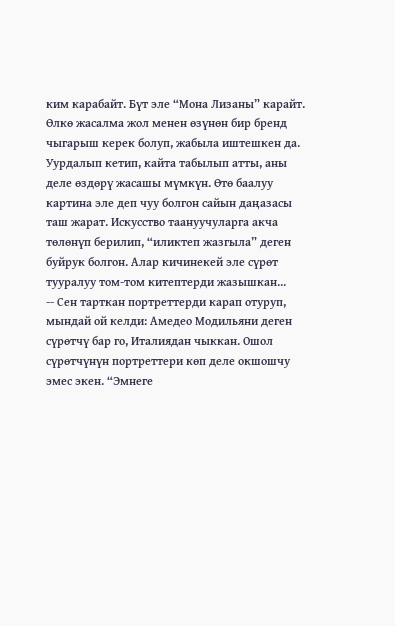ким карабайт. Бүт эле “Мона Лизаны” карайт. Өлкө жасалма жол менен өзүнөн бир бренд чыгарыш керек болуп, жабыла иштешкен да. Уурдалып кетип, кайта табылып атты, аны деле өздөрү жасашы мүмкүн. Өтө баалуу картина эле деп чуу болгон сайын даңазасы таш жарат. Искусство таануучуларга акча төлөнүп берилип, “иликтеп жазгыла” деген буйрук болгон. Алар кичинекей эле сүрөт тууралуу том-том китептерди жазышкан...
-- Сен тарткан портреттерди карап отуруп, мындай ой келди: Амедео Модильяни деген сүрөтчү бар го, Италиядан чыккан. Ошол сүрөтчүнүн портреттери көп деле окшошчу эмес экен. “Эмнеге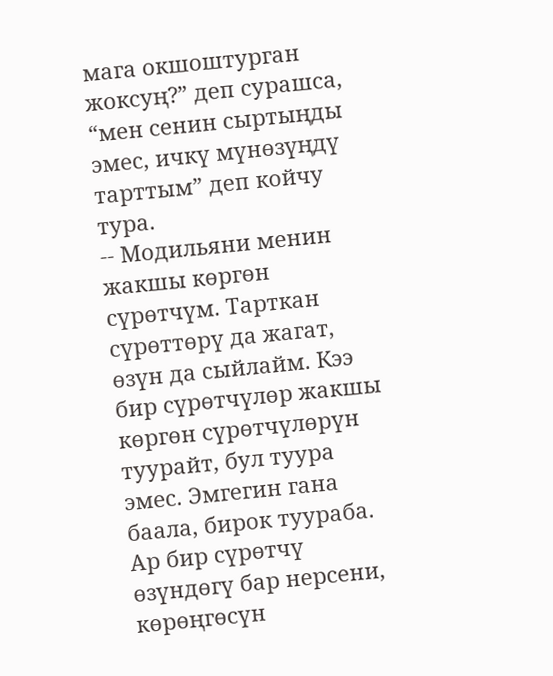мага окшоштурган жоксуң?” деп сурашса, “мен сенин сыртыңды эмес, ичкү мүнөзүңдү тарттым” деп койчу тура.
-- Модильяни менин жакшы көргөн сүрөтчүм. Тарткан сүрөттөрү да жагат, өзүн да сыйлайм. Кээ бир сүрөтчүлөр жакшы көргөн сүрөтчүлөрүн туурайт, бул туура эмес. Эмгегин гана баала, бирок туураба. Ар бир сүрөтчү өзүндөгү бар нерсени, көрөңгөсүн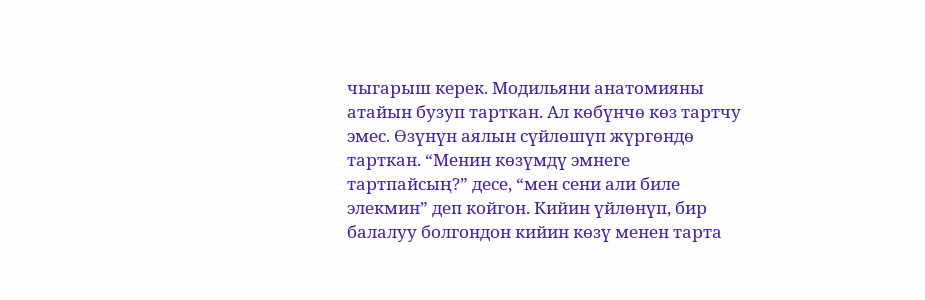чыгарыш керек. Модильяни анатомияны атайын бузуп тарткан. Ал көбүнчө көз тартчу эмес. Өзүнүн аялын сүйлөшүп жүргөндө тарткан. “Менин көзүмдү эмнеге тартпайсың?” десе, “мен сени али биле элекмин” деп койгон. Кийин үйлөнүп, бир балалуу болгондон кийин көзү менен тарта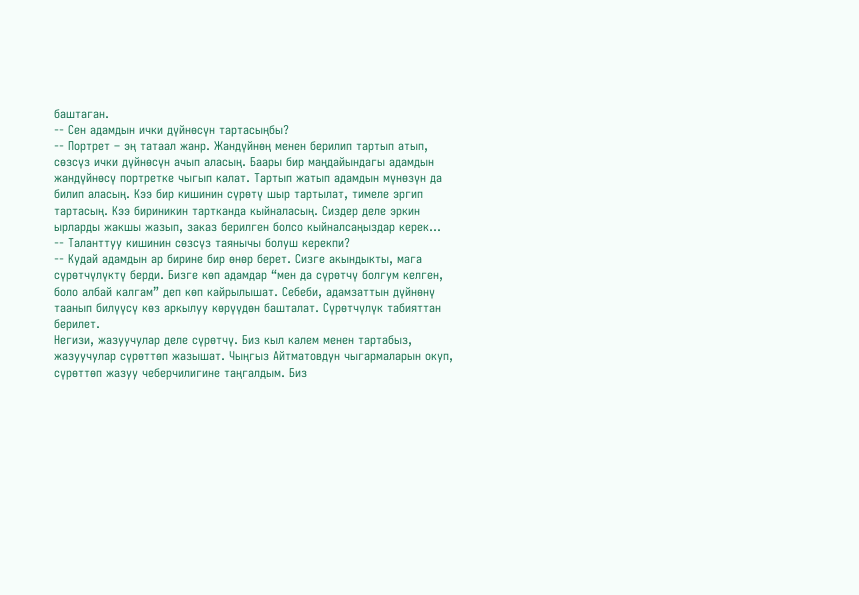баштаган.
-- Сен адамдын ички дүйнөсүн тартасыңбы?
-- Портрет – эң татаал жанр. Жандүйнөң менен берилип тартып атып, сөзсүз ички дүйнөсүн ачып аласың. Баары бир маңдайындагы адамдын жандүйнөсү портретке чыгып калат. Тартып жатып адамдын мүнөзүн да билип аласың. Кээ бир кишинин сүрөтү шыр тартылат, тимеле эргип тартасың. Кээ бириникин тартканда кыйналасың. Сиздер деле эркин ырларды жакшы жазып, заказ берилген болсо кыйналсаңыздар керек...
-- Таланттуу кишинин сөзсүз таянычы болуш керекпи?
-- Кудай адамдын ар бирине бир өнөр берет. Сизге акындыкты, мага сүрөтчүлүктү берди. Бизге көп адамдар “мен да сүрөтчү болгум келген, боло албай калгам” деп көп кайрылышат. Себеби, адамзаттын дүйнөнү таанып билүүсү көз аркылуу көрүүдөн башталат. Сүрөтчүлүк табияттан берилет.
Негизи, жазуучулар деле сүрөтчү. Биз кыл калем менен тартабыз, жазуучулар сүрөттөп жазышат. Чыңгыз Айтматовдун чыгармаларын окуп, сүрөттөп жазуу чеберчилигине таңгалдым. Биз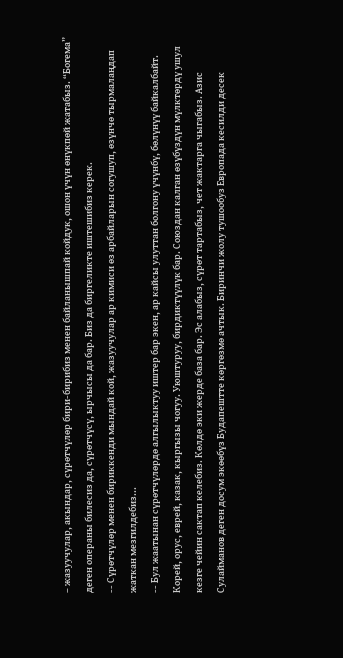– жазуучулар, акындар, сүрөтчүлөр бири-бирибиз менен байланышпай койдук, ошон үчүн өнүкпөй жатабыз. “Богема” деген операны билесиз да, сүрөтчүсү, ырчысы да бар. Биз да биргеликте иштешибиз керек.
-- Сүрөтчүлөр менен бириккенди мындай кой, жазуучулар ар кимиси өз арбайларын согушуп, өзүнчө тырмалаңдап жаткан мезгилдебиз...
-- Бул жаатынан сүрөтчүлөрдө алгылыктуу иштер бар экен, ар кайсы улуттан болгону үчүнбү, бөлүнүү байкалбайт. Корей, орус, еврей, казак, кыргызы чогуу. Уюштуруу, бирдиктүүлүк бар. Союздан калган өзүбүздүн мүлктөрдү ушул кезге чейин сактап келебиз. Көлдө эки жерде база бар. Эс алабыз, сүрөт тартабыз, чет жактарга чыгабыз. Азис Сулайманов деген досум экөөбүз Будапештте көргөзмө ачтык. Биринчи жолу тушообуз Европада кесилди десек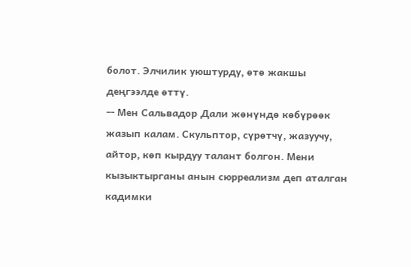болот. Элчилик уюштурду, өтө жакшы деңгээлде өттү.
-- Мен Сальвадор Дали жөнүндө көбүрөөк жазып калам. Скульптор, сүрөтчү, жазуучу, айтор, көп кырдуу талант болгон. Мени кызыктырганы анын сюрреализм деп аталган кадимки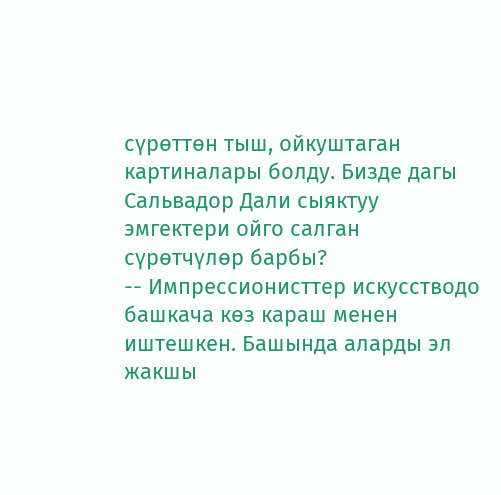сүрөттөн тыш, ойкуштаган картиналары болду. Бизде дагы Сальвадор Дали сыяктуу эмгектери ойго салган сүрөтчүлөр барбы?
-- Импрессионисттер искусстводо башкача көз караш менен иштешкен. Башында аларды эл жакшы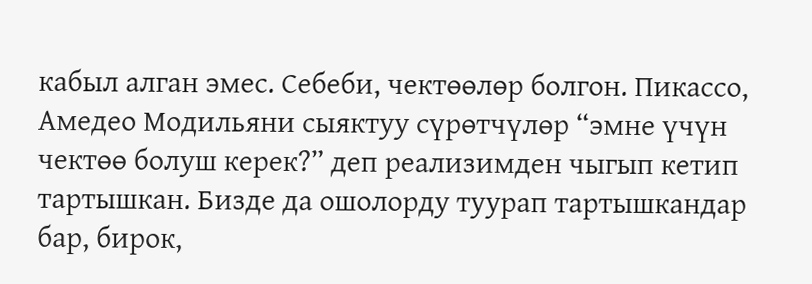кабыл алган эмес. Себеби, чектөөлөр болгон. Пикассо, Амедео Модильяни сыяктуу сүрөтчүлөр “эмне үчүн чектөө болуш керек?” деп реализимден чыгып кетип тартышкан. Бизде да ошолорду туурап тартышкандар бар, бирок,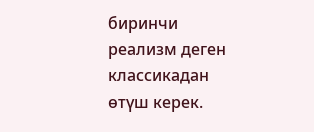биринчи реализм деген классикадан өтүш керек.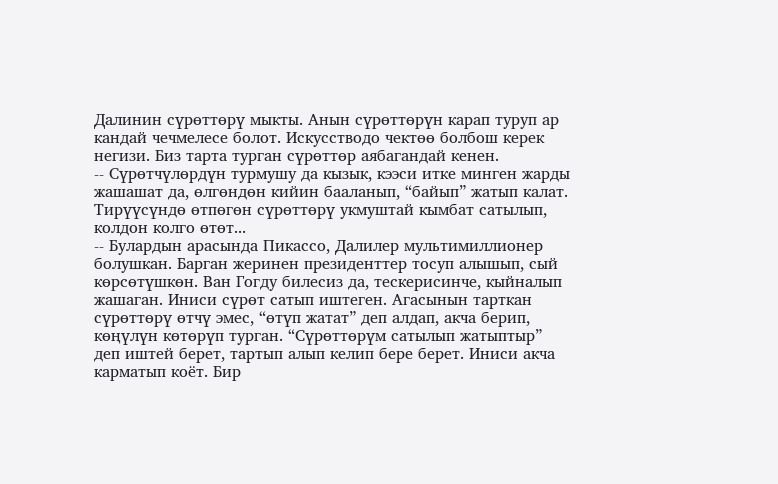Далинин сүрөттөрү мыкты. Анын сүрөттөрүн карап туруп ар кандай чечмелесе болот. Искусстводо чектөө болбош керек негизи. Биз тарта турган сүрөттөр аябагандай кенен.
-- Сүрөтчүлөрдүн турмушу да кызык, кээси итке минген жарды жашашат да, өлгөндөн кийин бааланып, “байып” жатып калат. Тирүүсүндө өтпөгөн сүрөттөрү укмуштай кымбат сатылып, колдон колго өтөт...
-- Булардын арасында Пикассо, Далилер мультимиллионер болушкан. Барган жеринен президенттер тосуп алышып, сый көрсөтүшкөн. Ван Гогду билесиз да, тескерисинче, кыйналып жашаган. Иниси сүрөт сатып иштеген. Агасынын тарткан сүрөттөрү өтчү эмес, “өтүп жатат” деп алдап, акча берип, көңүлүн көтөрүп турган. “Сүрөттөрүм сатылып жатыптыр” деп иштей берет, тартып алып келип бере берет. Иниси акча карматып коёт. Бир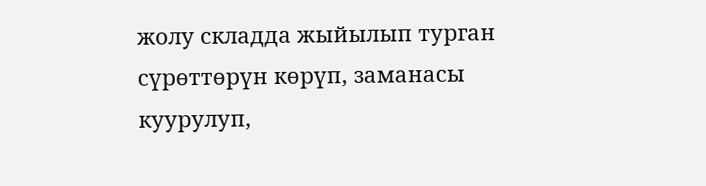жолу складда жыйылып турган сүрөттөрүн көрүп, заманасы куурулуп,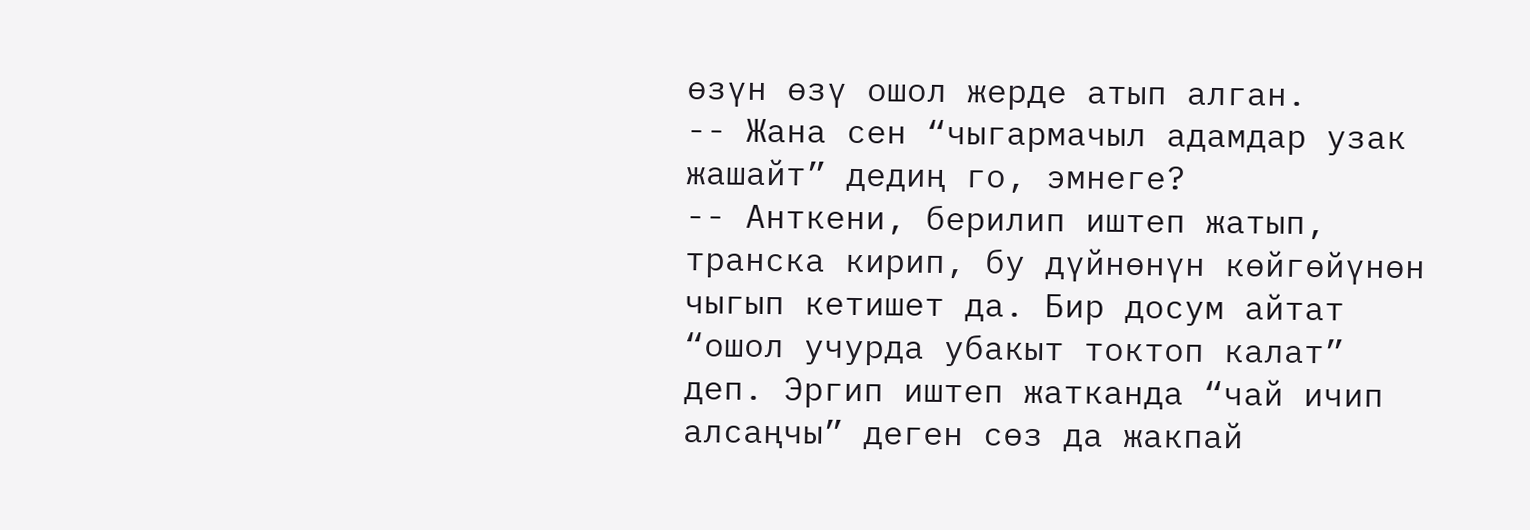өзүн өзү ошол жерде атып алган.
-- Жана сен “чыгармачыл адамдар узак жашайт” дедиң го, эмнеге?
-- Анткени, берилип иштеп жатып, транска кирип, бу дүйнөнүн көйгөйүнөн чыгып кетишет да. Бир досум айтат “ошол учурда убакыт токтоп калат” деп. Эргип иштеп жатканда “чай ичип алсаңчы” деген сөз да жакпай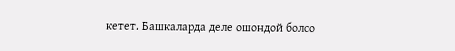кетет. Башкаларда деле ошондой болсо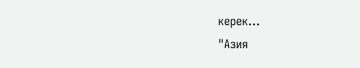керек...
"Азия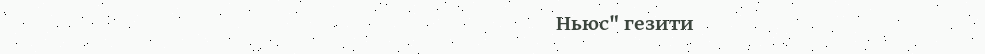Ньюс" гезити